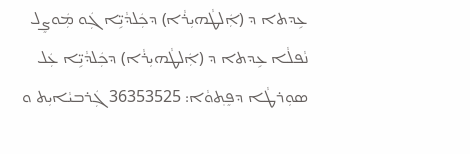ܥܹܕܬܐ ܕ (ܐܲܠܛܵܗܝܼܪܵܐ) ܕܟܲܠܕܵܝܹ̈ܐ ܓܲܘ ܡܲܘܨܸܠ
ܢܵܦܠܵܐ ܥܹܕܬܐ ܕ (ܐܲܠܛܵܗܝܼܪܵܐ) ܕܟܲܠܕܵܝܹ̈ܐ ܥܲܠ ܣܘܼܪܛܵܐ ܕܦܸܬ݂ܘܵܐ: 36353525 ܓܲܪܒܝܵܐܝܼܬ ܘ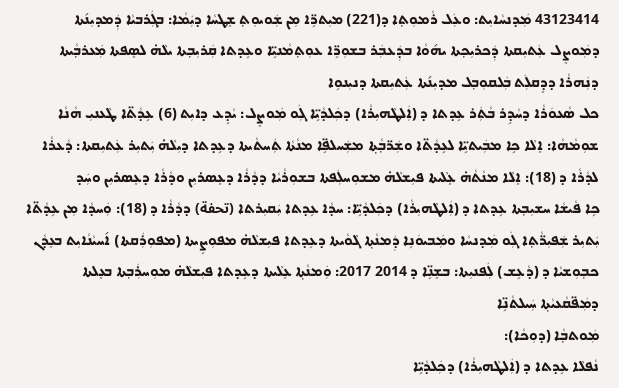43123414 ܡܲܕܢܚܵܐܝܼܬ: ܘܥܲܠ ܪܵܡܘܼܬ݂ܐ ܕ(221) ܡܝܼܬܪܹ̈ܐ ܡܼܢ ܫܲܘܝܘܼܬ݂ ܫܸܛܚܵܐ ܕܝܲܡܵܐ: ܒܓܲܪܒܝܵܐ ܕܲܡܕܝܼܢ݇ܬܐ ܕܡܲܘܨܸܠ ܥܲܬܝܼܩܬܐ ܕܲܟܪܝܼܟ݂ܬܐ ܝܗ݇ܘܵܐ ܒܕܲܥܒܲܪ ܒܫܘܼܪܹ̈ܐ ܥܘܼܬ݂ܡܵܢܝܹ̈ܐ ܘܥܹܕܬܐ ܩܲܪܝܼܒ݂ܬܐ ܝܠܵܗ̇ ܠܣܸܦܬܐ ܡܲܥܪܒ݂ܵܝܬܐ ܕܢܲܗܪܵܐ ܕܕܸܩܠܲܬ ܒܲܠܩܘܼܒ݂ܠ ܡܕܝܼܢ݇ܬܐ ܥܲܬܝܼܩܬܐ ܕܢܝܼܢܘܹܐ
ܟܠ ܣܵܥܘܿܪܵܐ ܕܚܵܕܹܪ ܒܵܬܲܪ ܥܹܕܬܐ ܕ (ܐܲܠܛܵܗܝܼܪܵܐ) ܕܟܲܠܕܵܝܹ̈ܐ ܓܲܘ ܡܲܘܨܸܠ: ܝܵܕܹܥ ܕܐܝܼܬ (6) ܥܹܕܵܬ̈ܐ ܛܵܥܢܝܼ ܗܵܢܵܐ ܫܘܼܡܵܗܵܐ: ܐܸܠܵܐ ܟܹܐ ܡܒܲܝܬܝܹ̈ܐ ܠܥܹܕܵܬ̈ܐ ܘܫܲܪ̈ܒ݂ܵܬ݂ܐ ܡܫܲܚܠܦܹ̈ܐ ܡܢܵܬܵܐ ܬܲܚܬܵܝܬܐ ܕܥܹܕܬܐ ܕܝܼܠܵܗ̇ ܝܲܬܝܼܪ ܥܲܬܝܼܩܬܐ: ܕܵܥܪܵܐ ܠܕܵܪܵܐ ܕ (18): ܐܸܠܵܐ ܡܢܵܬܵܗ̇ ܥܸܠܵܝܬܐ ܦܝܼܫܠܵܗ̇ ܡܫܘܼܚܠܲܦܬܐ ܒܫܘܼܪܵܝܵܐ ܕܕܵܪܵܐ ܕܥܸܣܪܝܼܢ ܘܕܵܪܵܐ ܕܥܸܣܪܝܼܢ ܘܚܲܕ
ܟܹܐ ܦܵܝܫܵܐ ܚܫܝܼܒ݂ܬܐ ܥܹܕܬܐ ܕ (ܐܲܠܛܵܗܝܼܪܵܐ) ܕܟܲܠܕܵܝܹ̈ܐ: ܚܕܵܐ ܥܹܕܬܐ ܝܲܩܝܼܪܬܐ (تحفة) ܕܕܵܪܵܐ ܕ (18): ܘܲܚܕܵܐ ܡܼܢ ܥܹܕܵܬ̈ܐ ܝܲܬܝܼܪ ܫܲܦܝܼܪ̈ܵܬ݂ܐ ܓܲܘ ܡܲܕܢܚܵܐ ܘܡܲܒܝܘܿܢܹܐ ܕܲܡܢܵܬ݂ܐ ܓܵܘܵܝܬܐ ܕܥܹܕܬܐ ܦܝܼܫܠܵܗ̇ ܡܦܘܼܨܹܝܬܐ (ܡܦܘܼܪܲܩܬܐ) ܐ݇ܚܝܵܢܵܐܝܼܬ ܒܥܸܕܵܢ ܟܒ݂ܘܼܫܝܵܐ ܕ (ܕܵܥܹܫ) ܠܲܦܢܝܼܬܐ: ܒܫܸܢܹ̈ܐ ܕ 2014 2017: ܘܲܡܢܵܬ݂ܐ ܥܸܠܵܝܬܐ ܕܥܹܕܬܐ ܦܝܼܫܠܵܗ̇ ܡܘܼܚܪܲܒ݂ܬܐ ܒܥܸܠܬܐ ܕܡܲܦ̈ܩܵܥܝܵܬ݂ܐ ܚܲܝܠܬܵܢܹ̈ܐ
ܡܲܘܬܒ݂ܵܐ (ܕܘܼܟܵܐ):
ܢܵܦܠܵܐ ܥܹܕܬܐ ܕ (ܐܲܠܛܵܗܝܼܪܵܐ) ܕܟܲܠܕܵܝܹ̈ܐ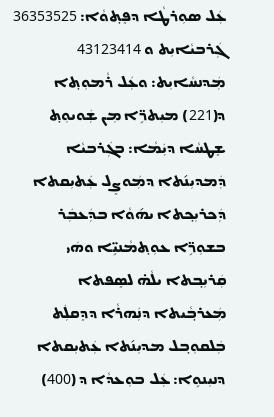ܥܲܠ ܣܘܼܪܛܵܐ ܕܦܸܬ݂ܘܵܐ: 36353525 ܓܲܪܒܝܵܐܝܼܬ ܘ 43123414 ܡܲܕܢܚܵܐܝܼܬ: ܘܥܲܠ ܪܵܡܘܼܬ݂ܐ ܕ(221) ܡܝܼܬܪܹ̈ܐ ܡܼܢ ܫܲܘܝܘܼܬ݂ ܫܸܛܚܵܐ ܕܝܲܡܵܐ: ܒܓܲܪܒܝܵܐ ܕܲܡܕܝܼܢ݇ܬܐ ܕܡܲܘܨܸܠ ܥܲܬܝܼܩܬܐ ܕܲܟܪܝܼܟ݂ܬܐ ܝܗ݇ܘܵܐ ܒܕܲܥܒܲܪ ܒܫܘܼܪܹ̈ܐ ܥܘܼܬ݂ܡܵܢܝܹ̈ܐ ܘܗܿܝ ܩܲܪܝܼܒ݂ܬܐ ܝܠܵܗ̇ ܠܣܸܦܬܐ ܡܲܥܪܒ݂ܵܝܬܐ ܕܢܲܗܪܵܐ ܕܕܸܩܠܲܬ ܒܲܠܩܘܼܒ݂ܠ ܡܕܝܼܢ݇ܬܐ ܥܲܬܝܼܩܬܐ ܕܢܝܼܢܘܹܐ: ܥܲܠ ܒܘܼܥܕܵܐ ܕ (400)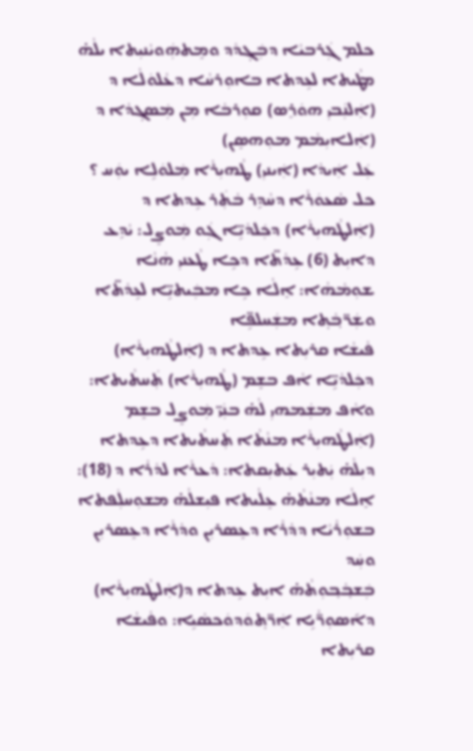ܟܠܡ ܓܲܪܒܝܵܐ ܕܒܲܓ݂ܕܵܕ ܘܡܸܬܗܲܘܝܵܢܝܼܬܐ ܝܠܵܗ̇ ܡܛܵܝܬܐ ܠܥܹܕܬܐ ܒܐܘܼܪܚܵܐ ܕܥܵܠܘܿܠܵܐ ܕ (ܐܲܠܢܲܒܝܼ ܗܘܿܪܸܣ) ܩܘܼܪܒܵܐ ܡܼܢ ܡܲܣܓ݂ܕܵܐ ܕ (ܐܲܠܐܝܼܡܵܡ ܡܘܼܗܣܸܢ)
ܥܲܠ ܐܲܝܕܵܐ (ܐܲܝܢܝܼ) ܛܵܗܝܼܪܵܐ ܡܲܠܘܿܠܹܐ ܝܘܲܚ ؟
ܟܠ ܣܵܥܘܿܪܵܐ ܕܚܵܕܹܪ ܒܵܬܲܪ ܥܹܕܬܐ ܕ (ܐܲܠܛܵܗܝܼܪܵܐ) ܕܟܲܠܕܵܝܹ̈ܐ ܓܲܘ ܡܲܘܨܸܠ: ܝܵܕܹܥ ܕܐܝܼܬ (6) ܥܹܕܵܬ̈ܐ ܕܟܹܐ ܛܵܥܢܝܼ ܗܵܢܵܐ ܫܘܼܡܵܗܵܐ: ܐܸܠܵܐ ܟܹܐ ܡܒܲܝܬܝܹ̈ܐ ܠܥܹܕܵܬ̈ܐ ܘܫܲܪ̈ܒ݂ܵܬ݂ܐ ܡܫܲܚܠܦܹ̈ܐ
ܦܵܝܫܵܐ ܩܪܝܼܬܐ ܥܹܕܬܐ ܕ (ܐܲܠܛܵܗܝܼܪܵܐ) ܕܟܲܠܕܵܝܹ̈ܐ ܐܵܦ ܒܫܸܡ (ܛܵܗܝܼܪܵܐ) ܬܲܚܬܵܝܬܐ: ܘܐܵܦ ܡܫܲܡܗܝܼ ܠܵܗ̇ ܒܢܲܝ̈ ܡܲܘܨܸܠ ܒܫܸܡ (ܐܲܠܛܵܗܝܼܪܵܐ ܡܢܵܬܵܐ ܬܲܚܬܵܝܬܐ ܕܥܹܕܬܐ ܕܝܼܠܵܗ̇ ܝܲܬܝܼܪ ܥܲܬܝܼܩܬܐ: ܕܵܥܪܵܐ ܠܕܵܪܵܐ ܕ (18): ܐܸܠܵܐ ܡܢܵܬܵܗ̇ ܥܸܠܵܝܬܐ ܦܝܼܫܠܵܗ̇ ܡܫܘܼܚܠܲܦܬܐ ܒܫܘܼܪܵܝܵܐ ܕܕܵܪܵܐ ܕܥܸܣܪܝܼܢ ܘܕܵܪܵܐ ܕܥܸܣܪܝܼܢ ܘܚܲܕ
ܒܲܫܒ݂ܵܒ݂ܘܼܬܵܗ̇ ܐܝܼܬ ܥܹܕܬܐ ܕ(ܐܲܠܛܵܗܝܼܪܵܐ) ܕܐ݇ܣܘܼܪ̈ܵܝܹܐ ܐܲܪ̈ܬ݂ܘܿܕܘܿܟܣܵܝܹܐ: ܘܦܵܝܫܵܐ ܩܪܝܼܬܐ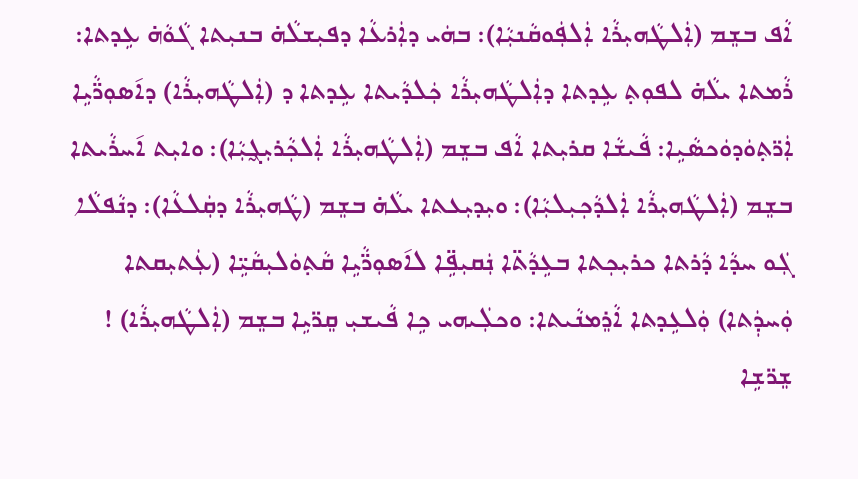ܐܵܦ ܒܫܸܡ (ܐܲܠܛܵܗܝܼܪܵܐ ܐܲܠܦܲܘܩܵܢܝܼܵܐ): ܒܗܿܝ ܕܐܲܪܥܵܐ ܕܦܝܼܫܠܵܗ̇ ܒܢܝܼܬܐ ܓܵܘܵܗ̇ ܥܹܕܬܐ: ܪܵܡܬܐ ܝܠܵܗ̇ ܠܦܘܼܬ݂ ܥܹܕܬܐ ܕܐܲܠܛܵܗܝܼܪܵܐ ܟܲܠܕܵܝܬܐ ܥܹܕܬܐ ܕ (ܐܲܠܛܵܗܝܼܪܵܐ) ܕܐ݇ܣܘܼܪ̈ܵܝܹܐ ܐܲܪ̈ܬ݂ܘܿܕܘܿܟܣܵܝܹܐ: ܦܵܝܫܵܐ ܩܪܝܼܬܐ ܐܵܦ ܒܫܸܡ (ܐܲܠܛܵܗܝܼܪܵܐ ܐܲܠܟ݂ܵܪܝܼܓ̰ܝܼܵܐ): ܘܐܝܼܬ ܐ݇ܚܪܵܝܬܐ ܒܫܸܡ (ܐܲܠܛܵܗܝܼܪܵܐ ܐܲܠܕܵܟ݂ܝܼܠܝܼܵܐ): ܘܝܼܕܝܼܥܬܐ ܝܠܵܗ̇ ܒܫܸܡ (ܛܵܗܝܼܪܵܐ ܕܩܲܠܥܵܐ): ܕܢܵܦܠܵܐ ܓܲܘ ܚܕܵܐ ܕܵܪܬܐ ܟܪܝܼܟ݂ܬܐ ܒܥܹܕܵܬ̈ܐ ܢܲܩܝܼܦܹ̈ܐ ܠܐ݇ܣܘܼܪ̈ܵܝܹܐ ܩܵܬ݂ܘܿܠܝܼܩܵܝܹ̈ܐ (ܥܲܬܝܼܩܬܐ ܘܲܚܕܲܬܐ) ܘܲܠܥܹܕܬܐ ܐܵܪܸܡܢܵܝܬܐ: ܘܟܠܲܝܗܝ ܟܹܐ ܦܵܝܫܝܼ ܩܸܪ̈ܝܹܐ ܒܫܸܡ (ܐܲܠܛܵܗܝܼܪܵܐ) !
ܫܸܪ̈ܫܹܐ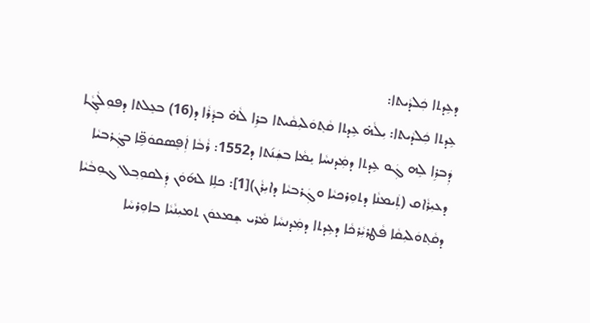ܕܥܹܕܬܐ ܟܲܠܕܵܝܬܐ:
ܥܹܕܬܐ ܟܲܠܕܵܝܬܐ: ܝܼܠܵܗ̇ ܥܹܕܬܐ ܩܵܬ݂ܘܿܠܝܼܩܵܝܬܐ ܒܪܹܐ ܠܵܗ̇ ܒܕܵܪܵܐ ܕ(16) ܒܥܸܠܬܐ ܕܦܘܼܠܵܓ݂ܵܐ ܕܲܒܪܹܐ ܠܹܗ ܓܲܘ ܥܹܕܬܐ ܕܡܲܕܢܚܵܐ ܝܸܡܵܐ ܒܫܲܢ݇ܬܐ ܕ1552: ܪܵܒܵܐ ܐܲܦܸܣܩܘܿܦܹ̈ܐ ܒܓܲܪܒܝܵܐ ܕܥܝܼܪܵܐܩ (ܬܲܝܡܢܵܐ ܕܬܘܼܪܟܝܵܐ ܘܓܲܪܒܝܵܐ ܕܐܝܼܪܵܢ)[1]: ܟܠܹܐ ܠܗ݇ܘܿܢ ܕܲܠܩܘܼܒ݂ܠ ܓܘܼܒܵܝܵܐ ܕܩܵܬ݂ܘܿܠܝܼܩܵܐ ܦܵܛܪܝܼܵܪܟܵܐ ܕܥܹܕܬܐ ܕܡܲܕܢܚܵܐ ܡܵܪܝ ܫܸܡܥܘܿܢ ܬܡܝܼܢܵܝܵܐ ܒܐܘܼܪܚܵܐ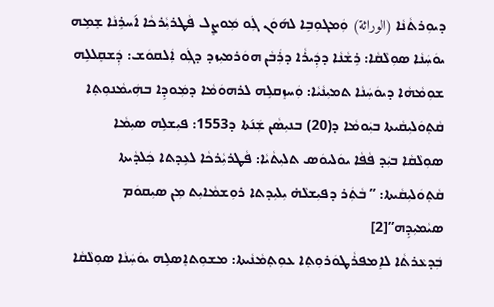ܕܝܘܼܪܬܵܢܵܐ (الوراثة) ܘܲܡܓܘܼܒܹܐ ܠܗ݇ܘܿܢ ܓܲܘ ܡܲܘܨܸܠ ܦܵܛܪܝܼܵܪܟܵܐ ܐ݇ܚܪܹܢܵܐ ܫܸܡܹܗ ܝܘܿܚܲܢܵܐ ܣܘܼܠܵܩܵܐ: ܪܹܫܵܢܵܐ ܕܕܲܝܪܵܐ ܕܪܲܒܵܢ ܗܘܿܪܡܝܼܙܕ ܕܓܲܘ ܐܲܠܩܘܿܫ: ܕܲܫܩܸܠܠܹܗ ܫܘܼܡܵܗܵܐ ܕܝܘܿܚܲܢܵܐ ܬܡܝܼܢܵܝܵܐ: ܘܲܚܙܸܩܠܹܗ ܠܪܗܘܿܡܵܐ ܕܡܲܘܕܹܐ ܒܗܲܝܡܵܢܘܼܬ݂ܐ ܩܵܬ݂ܘܿܠܝܼܩܵܝܬܐ ܒܝܲܘܡܵܐ ܕ(20) ܒܢܝܼܣܵܢ ܫܲܢ݇ܬܐ ܕ1553: ܦܝܼܫܠܹܗ ܣܝܼܡܵܐ ܣܘܼܠܵܩܵܐ ܒܝܲܕ ܦܵܦܵܐ ܝܘܿܠܝܘܿܣ ܬܠܝܼܬܵܝܵܐ: ܦܵܛܪܝܼܵܪܟܵܐ ܠܥܹܕܬܐ ܟܲܠܕܵܝܬܐ ܩܵܬ݂ܘܿܠܝܼܩܵܝܬܐ: ” ܒܵܬܲܪ ܕܦܝܼܫܠܵܗ̇ ܝܼܠܝܼܕܬܐ ܪܘܼܫܡܵܐܝܼܬ ܡܼܢ ܣܝܼܩܘܿܡ ܣܝܵܡܝܼܕܹܗ”[2]
ܒܲܕܥܵܪܬܵܐ ܠܐܸܡܦܪܵܛܘܿܪܘܼܬ݂ܐ ܥܘܼܬ݂ܡܵܢܵܝܬܐ: ܡܫܘܼܬܐܸܣܠܹܗ ܝܘܿܚܲܢܵܐ ܣܘܼܠܵܩܵܐ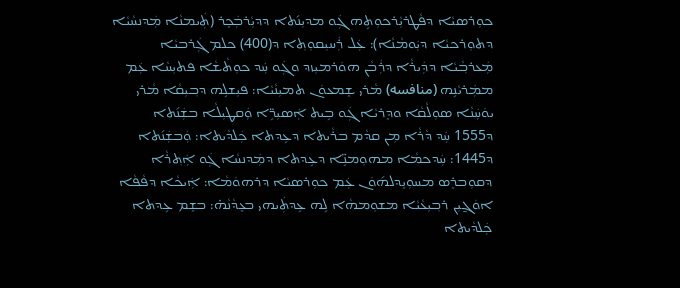ܟܘܼܪܣܝܵܐ ܕܦܵܛܪܝܼܵܪܟܘܼܬܹܗ ܓܲܘ ܡܕܝܼܢ݇ܬܐ ܕܕܝܼܵܪܒܲܟܸܪ (ܬܲܝܡܢܵܐ ܡܲܕܢܚܵܝܵܐ ܕܬܘܼܪܟܝܵܐ ܕܝܲܘܡܵܢܵܐ): ܥܲܠ ܪܲܚܝܼܩܘܼܬ݂ܐ ܕ(400) ܟܠܡ ܓܲܪܒܝܵܐ ܡܲܥܪܒ݂ܵܝܵܐ ܕܕܲܝܪܵܐ ܕܪܲܒܵܢ ܗܘܿܪܡܝܼܙܕ ܘܓܲܘ ܚܲܕ ܟܘܼܬܵܫܵܐ ܦܬܝܼܚܵܐ ܥܲܡ ܡܡܲܪܝܵܢܹܗ (منافسه) ܡܵܪܝ ܫܸܡܥܘܿܢ ܬܡܝܼܢܵܝܵܐ: ܦܝܼܫܠܹܗ ܕܒ݂ܝܼܩܵܐ ܡܵܪܝ ܝܘܿܚܲܢܵܐ ܣܘܼܠܵܩܵܐ ܘܕܸܪܝܵܐ ܓܲܘ ܒܹܝܬ ܐܲܣܝܼܪܹ̈ܐ ܘܲܩܛܝܼܠܵܐ ܒܫܲܢ݇ܬܐ ܕ1555 ܚܲܕ ܕܵܪܵܐ ܡܼܢ ܩܕܵܡ ܒܪܵܝܬܐ ܕܥܹܕܬܐ ܟܲܠܕܵܝܬܐ: ܘܲܒܫܲܢ݇ܬܐ ܕ1445: ܚܲܕܟܡܵܐ ܡܗܘܼܡܢܹ̈ܐ ܕܥܹܕܬܐ ܕܡܲܕܢܚܵܐ ܓܲܘ ܐܲܬ݂ܪܵܐ ܕܩܘܼܒܪܸܣ ܡܚܘܼܝܸܕܠܗ݇ܘܿܢ ܥܲܡ ܟܘܼܪܣܝܵܐ ܕܪܗܘܿܡܵܐ: ܐܲܝܟܵܐ ܕܦܵܦܵܐ ܐܘܿܓ̰ܝܼܢ ܪܒ݂ܝܼܥܵܝܵܐ ܡܫܘܼܡܗܵܐ ܠܹܗ ܥܹܕܬܲܝܗܝ ܒܥܸܕܵܢܵܗ̇: ܒܫܸܡ ܥܹܕܬܐ ܟܲܠܕܵܝܬܐ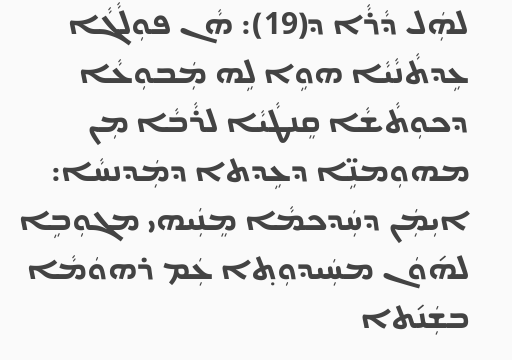ܠܗܲܠ ܕܵܪܵܐ ܕ(19): ܗܵܢ ܦܘܼܠܵܓܵܐ ܥܹܕܬܵܢܵܝܵܐ ܗܘܹܐ ܠܹܗ ܡܲܒܘܼܥܵܐ ܕܟܘܼܬܵܫܵܐ ܩܸܢܛܵܝܵܐ ܠܪܵܒܵܐ ܡܼܢ ܡܗܘܼܡܢܹ̈ܐ ܕܥܹܕܬܐ ܕܡܲܕܢܚܵܐ: ܐܝܼܡܲܢ ܕܚܲܕܟܡܵܐ ܡܸܢܲܝܗܝ ܡܓܘܼܒܹܐ ܠܗ݇ܘܿܢ ܡܚܲܝܕܘܼܬ݂ܐ ܥܲܡ ܪܗܘܿܡܵܐ
ܒܫܲܢ݇ܬܐ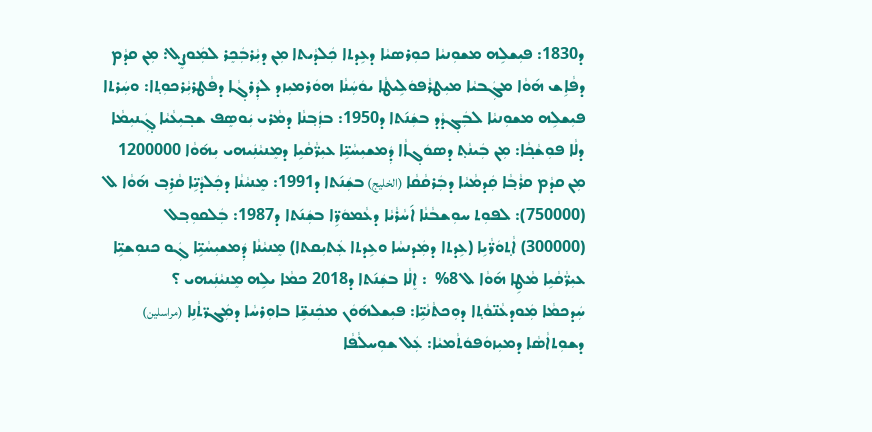ܕ1830: ܦܝܼܫܠܹܗ ܡܫܘܼܢܝܵܐ ܟܘܼܪܣܝܵܐ ܕܥܹܕܬܐ ܟܲܠܕܵܝܬܐ ܡܼܢ ܕܝܼܵܪܒܲܟܸܪ ܠܡܲܘܨܸܠ: ܡܼܢ ܩܕܵܡ ܕܦܵܐܹܫ ܗ݇ܘܵܐ ܡܓܲܒܝܵܐ ܡܝܼܛܪܵܦܘܿܠܹܝܛܵܐ ܝܘܿܚܲܢܵܐ ܗܘܿܪܡܝܼܙܕ ܠܕܲܪܓ݂ܵܐ ܕܦܵܛܪܝܼܵܪܟܘܼܬ݂ܐ: ܘܚܲܪܬܐ ܦܝܼܫܠܹܗ ܡܫܘܼܢܝܵܐ ܠܒܲܓ݂ܕܵܕ ܒܫܲܢ݇ܬܐ ܕ1950: ܒܙܲܒ݂ܢܵܐ ܕܡܵܪܝ ܝܲܘܣܸܦ ܫܒ݂ܝܼܥܵܝܵܐ ܓ݂ܲܢܝܼܡܵܐ
ܕܠܵܐ ܦܘܼܫܵܟ݂ܵܐ: ܡܼܢ ܒܲܝܢܵܬ݂ ܕܣܘܿܓ݂ܐܵܐ ܕܲܡܫܝܼܚܵܝܹ̈ܐ ܥܝܼܪ̈ܵܩܵܝܹܐ ܕܡܸܢܝܵܢܲܝܗܝ ܝܼܗ݇ܘܵܐ 1200000 ܡܼܢ ܩܕܵܡ ܩܪܵܒ݂ܵܐ ܩܲܕܡܵܝܵܐ ܕܒܲܪܩܵܩܵܐ (الخليج) ܒܫܲܢ݇ܬܐ ܕ1991: ܡܸܢܝܵܢܵܐ ܕܟܲܠܕܵܝܹ̈ܐ ܩܵܪܹܒ݂ ܗ݇ܘܵܐ ܠ (750000): ܠܦܘܼܬ ܚܘܼܫܒܵܢܵܐ ܐ݇ܚܵܪܵܝܵܐ ܕܥܵܡܘܿܪܹ̈ܐ ܒܫܲܢ݇ܬܐ ܕ1987: ܒܲܠܩܘܼܒ݂ܠ (300000) ܐܵܬ݂ܘܿܪ̈ܵܝܹܐ (ܥܹܕܬܐ ܕܡܲܕܢܚܵܐ ܘܥܹܕܬܐ ܥܲܬܝܼܩܬܐ) ܡܸܢܝܵܢܵܐ ܕܲܡܫܝܼܚܵܝܹ̈ܐ ܓܲܘ ܟܢܘܼܫܝܹ̈ܐ ܥܝܼܪ̈ܵܩܵܝܹܐ ܡܵܛܹܐ ܗ݇ܘܵܐ ܠ 8%  : ܐܸܠܵܐ ܒܫܲܢ݇ܬܐ ܕ2018 ܟܡܵܐ ܝܠܹܗ ܡܸܢܝܵܢܲܝܗܝ ؟
ܚܲܕܟܡܵܐ ܡܲܘܕܥܵܢ̈ܘܵܬ݂ܐ ܕܘܼܟܬܵܢܵܝܹ̈ܐ: ܦܝܼܫܠܗ݇ܘܿܢ ܡܟܲܢܫܹ̈ܐ ܒܐܘܼܪܚܵܐ ܕܡܲܓܪ̈ܬܵܢܹܐ (مراسلين) ܕܫܘܼܬܐܵܣܵܐ ܕܡܝܼܙܘܿܦܘܿܬܵܡܝܵܐ: ܥܲܠ ܫܘܼܚܠܵܦܵܐ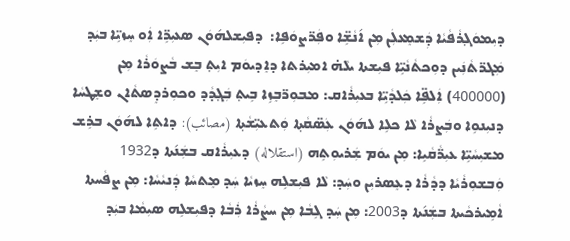ܕܝܼܡܘܿܓ݂ܪܵܦܵܝܵܐ ܕܲܫܡܸܥܠܲܢ ܡܼܢ ܐ݇ܢܵܫܹ̈ܐ ܘܦܲܪ̈ܨܘܿܦܹܐ:  ܕܦܝܼܫܠܗ݇ܘܿܢ ܣܥܝܼܪܹ̈ܐ ܐܲܘ ܚܸܙܝܹ̈ܐ ܒܝܲܕ ܡܲܓܪ̈ܬܵܢܲܝܢ ܕܘܼܟܬܵܢܵܝܹ̈ܐ ܦܝܼܫܬܐ ܝܠܵܗ̇ ܐܡܝܼܪܬܐ ܕܐܸܕܝܘܿܡ ܐܝܼܬ݂ ܒܸܫ ܒܵܨܘܿܪܵܐ ܡܼܢ (400000) ܐܲܠܦܹ̈ܐ ܟܲܠܕܵܝܹ̈ܐ ܒܥܝܼܪܵܐܩ: ܡܒܘܼܪ̈ܒܸܙܹܐ ܒܹܝܬ݂ ܒܲܓ݂ܕܵܕ ܘܟܘܼܪܕܸܣܬܵܐܢ ܘܫܸܛܚܵܐ ܕܢܝܼܢܘܹܐ ܘܒܲܨܪܵܐ ܠܵܐ ܟܠܹܐ ܠܗ݇ܘܿܢ ܥܲܣ̈ܩܵܬ݂ܐ ܘܲܬܥܝܼ̈ܫܵܬ݂ܐ (مصائب): ܕܐܬܹܐ ܠܗ݇ܘܿܢ ܒܪܹܫ ܡܫܝܼܚܵܝܹ̈ܐ ܥܝܼܪ̈ܵܩܵܝܹܐ: ܡܼܢ ܝܘܿܡ ܫܲܪܝܘܼܬܹܗ (استقلاله) ܕܥܝܼܪܵܐܩ ܒܫܲܢ݇ܬܐ ܕ1932 ܘܲܒܫܘܼܪܵܝܵܐ ܕܕܵܪܵܐ ܕܥܸܣܪܝܼܢ ܘܚܲܕ: ܠܵܐ ܦܝܼܫܠܹܗ ܚܸܙܝܵܐ ܚܲܕ ܡܸܬܚܵܐ ܕܲܢܝܵܚܵܐ: ܡܼܢ ܨܦܵܚܬܐ ܐܵܡܹܝܪܟܵܝܬܐ ܒܫܲܢ݇ܬܐ ܕ2003: ܡܼܢ ܚܲܕ ܓܹܒܵܐ ܡܼܢ ܚܨܵܪܵܐ ܪܲܒܵܐ ܕܦܝܼܫܠܹܗ ܣܝܼܡܵܐ ܒܝܲܕ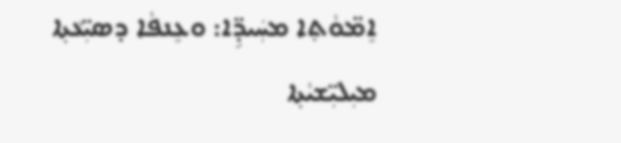ܐܸܡ̈ܘܵܬ݂ܐ ܡܚܲܝܕܹ̈ܐ: ܘܥܸܢܦܵܐ ܕܣܝܼ̈ܥܵܬ݂ܐ ܡܝܼܠܝܼ̈ܫܝܵܬ݂ܐ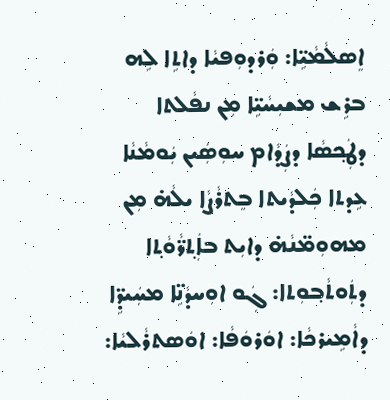ܐܸܣܠܵܡܵܝܹ̈ܐ: ܘܲܪܕܘܼܦܝܵܐ ܕܐܬܹܐ ܠܹܗ ܒܪܹܫ ܡܫܝܼܚܵܝܹ̈ܐ ܡܼܢ ܢܦܵܠܬܐ ܕܛܲܟ݂ܣܵܐ ܕܨܲܕܵܐܡ ܚܘܼܣܲܝܢ ܝܲܘܡܵܢܵܐ ܥܹܕܬܐ ܟܲܠܕܵܝܬܐ ܒܸܬܪܵܨܵܐ ܝܠܵܗ̇ ܡܼܢ ܡܗܘܼܡ̈ܢܵܗ̇ ܕܐܝܼܬ ܒܐܲܬ݂ܪ̈ܵܘܵܬ݂ܐ ܕܬܲܘܬܵܒ݂ܘܼܬܐ: ܓܲܘ ܐܘܼܚܕܵܢܹ̈ܐ ܡܚܲܝܕܹ̈ܐ ܕܐܵܡܹܝܪܟܵܐ: ܐܘܿܪܘܿܦܵܐ: ܐܘܿܣܬܪܵܠܝܵܐ: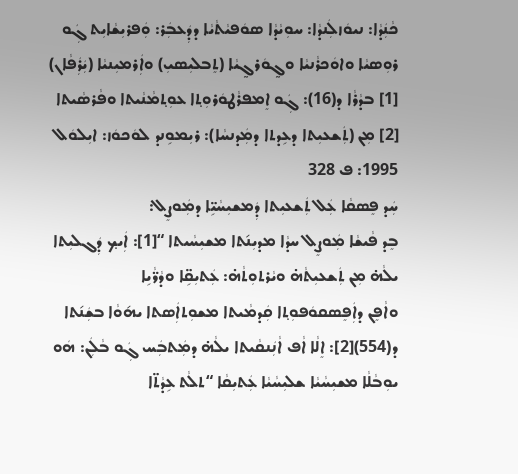ܟܵܢܲܕܵܐ: ܢܝܘܿܙܠܲܢܕܵܐ: ܚܘܼܝܵܕܵܐ ܣܘܿܦܝܵܬܵܝܵܐ ܕܕܲܥܒܲܪ: ܘܲܦܪܝܼܫܵܐܝܼܬ ܓܲܘ ܪܘܼܣܝܵܐ ܘܐܘܿܟܪܵܢܝܵܐ ܘܓ̰ܘܿܪܓ̰ܝܵܐ (ܬܸܒܠܝܼܣܝܼ) ܘܐܲܪܡܝܼܢܝܵܐ (ܝܲܪܲܦܵܐܢ)
[1] ܒܕܵܪܵܐ ܕ(16): ܓܲܘ ܐܸܡܦܪܵܛܘܿܪܘܼܬ݂ܐ ܥܘܼܬ݂ܡܵܢܵܝܬܐ ܘܦܵܪܣܵܝܬܐ
[2] ܡܼܢ (ܬܲܫܥܝܼܬܐ ܕܥܹܕܬܐ ܕܡܲܕܢܚܵܐ): ܪܝܼܡܘܹܢܕ ܠܘܿܟܘܿܙ: ܐܝܼܠܘܿܠ 1995: ܦ 328
ܚܲܕ ܦܸܣܩܵܐ ܥܲܠ ܬܲܫܥܝܼܬܐ ܕܲܡܫܝܼܚܵܝܹ̈ܐ ܕܡܲܘܨܸܠ:
ܒܸܕ ܦܵܝܫܵܐ ܡܲܘܨܸܠ ܚܕܵܐ ܡܕܝܼܢ݇ܬܐ ܡܫܝܼܚܵܝܬܐ “[1]: ܐܲܝܟ݂ ܕܲܓܠܝܼܬܐ ܝܠܵܗ̇ ܡܼܢ ܬܲܫܥܝܼܬܵܗ̇ ܘܝܵܪܬܘܼܬܵܗ̇: ܥܲܬܝܼܩܹ̈ܐ ܘܕܵܪ̈ܵܝܹܐ
ܘܐܵܦܸܢ ܕܐܲܦܸܣܩܘܿܦܘܼܬ݂ܐ ܩܲܕܡܵܝܬܐ ܡܫܘܼܬܐܲܣܬܐ ܝܗ݇ܘܵܐ ܒܫܲܢ݇ܬܐ ܕ(554)[2]: ܐܸܠܵܐ ܐܵܦ ܐܵܢܲܢܩܵܝܬܐ ܝܠܵܗ̇ ܕܡܲܬܒܲܚ ܓܲܘ ܒܵܠܲܢ: ܗܿܘ ܝܘܼܒܵܠܵܐ ܡܫܝܼܚܵܝܵܐ ܫܠܝܼܚܵܝܵܐ ܥܲܬܝܼܩܵܐ “ܬܠܵܬ ܥܹܕܵܬ̈ܐ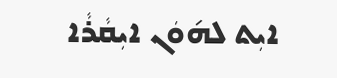ܐܝܼܬ ܠܗ݇ܘܿܢ ܐܝܼܩܵܪܵܐ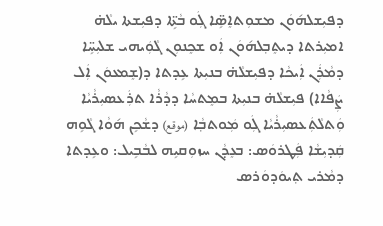ܕܦܝܼܫܠܗ݇ܘܿܢ ܡܫܘܼܬܐܸܣܹ̈ܐ ܓܲܘ ܒܵܬܹ̈ܐ ܕܦܝܼܫܬܐ ܝܠܵܗ̇ ܐܡܝܼܪܬܐ ܕܝܬܸܒ݂ܠܗ݇ܘܿܢ ܐܲܘ ܫܟܸܢܘܼܢ ܓܵܘܲܝܗܝ ܫܠܝܼܚܹ̈ܐ ܕܡܵܪܲܢ ܐܲܝܟܵܐ ܕܦܝܼܫܠܵܗ̇ ܒܢܝܼܬܐ ܥܹܕܬܐ ܕ(ܫܸܡܥܘܿܢ ܐܲܠ ܨܲܦܵܐܐ) ܦܝܼܫܠܵܗ̇ ܒܢܝܼܬܐ ܒܡܸܬܚܵܐ ܕܕܵܪܵܐ ܬܪܲܥܣܝܼܪܵܝܵܐ ܘܲܬܠܵܬܲܥܣܝܼܪܵܝܵܐ ܓܲܘ ܡܲܘܬܒ݂ܵܐ (موقع) ܕܫܵܟܹܢ ܗ݇ܘܵܐ ܓܵܘܹܗ ܩܲܕܝܼܫܵܐ ܦܲܛܪܘܿܣ: ܒܥܸܕܵܢ ܚܙܘܼܩܝܹܗ ܠܒܵܒܹܝܠ: ܘܥܹܕܬܐ ܕܡܵܪܝ ܬ݂ܝܘܿܕܘܿܪܣ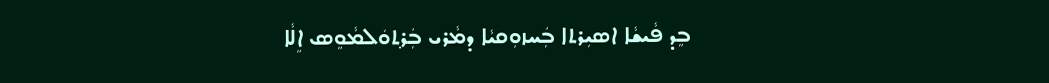ܒܸܕ ܦܵܝܫܵܐ ܐܣܝܼܪܬܐ ܒܲܚܙܘܼܩܝܵܐ ܕܡܵܪܝ ܒܲܪܬ݂ܘܿܠܡܵܘܸܣ ܐܸܠܵܐ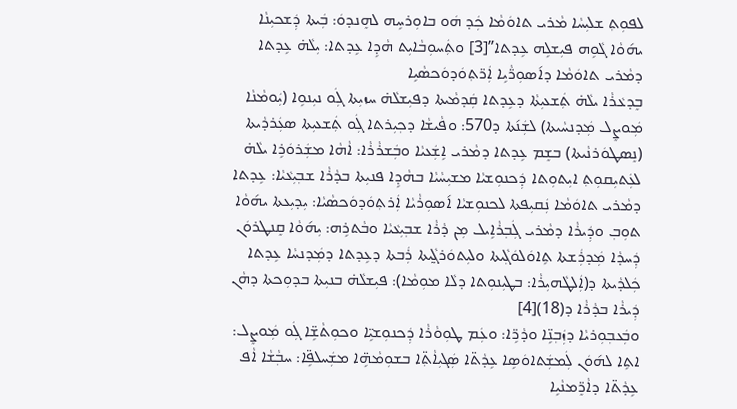ܠܦܘܼܬ݂ ܫܠܝܼܚܵܐ ܡܵܪܝ ܬܐܘܿܡܵܐ ܟܲܕ ܗܿܘ ܒܐܘܼܪܚܹܗ ܠܗܸܢܕܘܿ: ܒܲܝܬܐ ܕܲܫܟܝܼܢܵܐ ܝܗ݇ܘܵܐ ܓܵܘܹܗ ܦܝܼܫܠܹܗ ܥܹܕܬܐ”[3] ܘܬܲܚܘܼܒܵܐܝܼܬ ܗܵܕܹܐ ܥܹܕܬܐ: ܝܼܠܵܗ̇ ܥܹܕܬܐ ܕܡܵܪܝ ܬܐܘܿܡܵܐ ܕܐ݇ܣܘܼܪ̈ܵܝܹܐ ܐܲܪ̈ܬ݂ܘܿܕܘܿܟܣܵܝܹܐ
ܒܸܕܥܵܪܵܐ ܝܠܵܗ̇ ܬܲܫܥܝܼܬܵܐ ܕܥܹܕܬܐ ܩܲܕܡܵܝܬܐ ܕܦܝܼܫܠܵܗ̇ ܚܙܝܼܬܐ ܓܲܘ ܢܝܼܢܘܹܐ (ܝܲܘܡܵܢܵܐ ܡܲܘܨܸܠ ܡܲܕܢܚܵܝܬܐ) ܠܫܲܢ݇ܬܐ ܕ570: ܘܦܵܝܫܵܐ ܕܟ݂ܝܼܪܬܐ ܓܲܘ ܬܲܫܥܝܼܬܐ ܣܥܲܪܕܵܝܬܐ (ܢܸܣܛܘܿܪܢܵܝܬܐ) ܒܫܸܡ ܥܹܕܬܐ ܕܡܵܪܝ ܐܹܫܲܥܝܵܐ ܘܒܲܫܪܵܪܵܐ: ܐܵܗܵܐ ܡܫܲܪܘܿܪܹܐ ܝܠܵܗ̇ ܠܥܲܬܝܼܩܘܼܬ݂ ܐܝܼܬܘܼܬܐ ܕܲܟܢܘܼܫܝܵܐ ܡܫܝܼܚܵܝܵܐ ܒܗܵܕܹܐ ܦܢܝܼܬܐ ܒܕܵܪܵܐ ܫܒ݂ܝܼܥܵܝܵܐ: ܥܹܕܬܐ ܕܡܵܪܝ ܬܐܘܿܡܵܐ ܢܲܩܝܼܦܬܐ ܠܟܢܘܼܫܝܵܐ ܐ݇ܣܘܼܪܵܝܵܐ ܐܲܪܬ݂ܘܿܕܘܿܟܣܵܝܵܐ: ܝܼܕܝܼܥܬܐ ܝܗ݇ܘܵܐ ܬܘܼܒ݂ ܘܕܲܝܪܵܐ ܕܡܵܪܝ ܓܲܒ݂ܪܵܐܹܝܠ ܡܼܢ ܕܵܪܵܐ ܫܒ݂ܝܼܥܵܝܵܐ ܘܒܵܬܪܹܗ: ܝܼܗ݇ܘܵܐ ܩܸܢܛܪܘܿܢ ܕܲܚܕܵܐ ܡܲܕܪܲܫܬܐ ܬܹܐܘܿܠܘܿܓ݂ܵܝܬܐ ܘܠܝܼܬܘܿܪܓ̰ܵܝܬܐ ܪܲܒܬܐ ܕܥܹܕܬܐ ܕܡܲܕܢܚܵܐ ܥܹܕܬܐ ܟܲܠܕܵܝܬܐ ܕ(ܐܲܠܛܵܗܝܼܪܵܐ: ܒܛܝܼܢܘܼܬܐ ܕܠܵܐ ܡܘܼܡܵܐ): ܦܝܼܫܠܵܗ̇ ܒܢܝܼܬܐ ܒܕܘܼܟܬܐ ܕܗܵܢ ܕܲܝܪܵܐ ܒܕܵܪܵܐ ܕ(18)[4]
ܘܒܲܥܒ݂ܘܼܪܝܵܐ ܕܙܲܒ݂ܢܹ̈ܐ ܘܕܵܪܹ̈ܐ: ܘܥܲܡ ܛܘܼܘܵܪܵܐ ܕܲܟܢܘܼܫܝܹ̈ܐ ܘܟܘܼܬܵܫܹ̈ܐ ܓܲܘ ܡܲܘܨܸܠ: ܐܬܹܐ ܠܗ݇ܘܿܢ ܠܲܡܫܲܬܐܘܿܣܹܐ ܥܹܕܵܬ̈ܐ ܣܲܓܝܼܐܵܬ݂̈ܐ ܒܫܘܼܡܵܗܹ̈ܐ ܡܫܲܚܠܦܹ̈ܐ: ܚܒ݂ܵܫܵܐ ܐܵܦ ܥܹܕܵܬ̈ܐ ܕܐܵܪܸ̈ܡܢܵܝܹܐ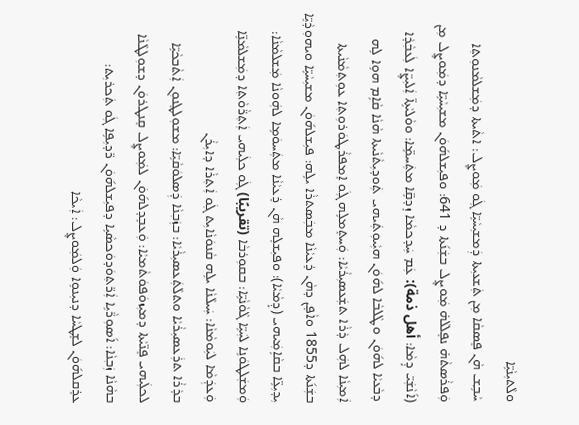ܘܠܵܬܝܼܢܵܝܹ̈ܐ
ܚܵܒ݂ܹܫ ܗܵܢ ܦܸܣܩܵܐ ܡܼܢ ܬܲܫܥܝܼܬܐ ܕܲܡܫܝܼܚܵܝܹ̈ܐ ܓܲܘ ܡܲܘܨܸܠ: ܐܬܵܝܬܐ ܕܡܲܫܠܡܵܢܘܼܬ݂ܐ ܘܲܦܪܵܣܬܵܗ̇ ܢܦܸܠܠܵܗ̇ ܡܲܘܨܸܠ ܒܫܲܢ݇ܬܐ ܕ 641: ܘܦܝܼܫܠܗ݇ܘܿܢ ܡܫܝܼܚܵܝܹ̈ܐ ܕܡܲܘܨܸܠ ܡܼܢ (ܐ݇ܢܵܫܲܝ̈ ܕܼܸܡܵܐ: أهل ذمة): ܥܲܡ ܚܲܕܟܡܵܐ ܙܸܕܩܹ̈ܐ ܡܬܲܚܡܹ̈ܐ: ܘܘܵܠܝܵܬܹܐ̈ ܐܲܠܝܼܨܹ̈ܐ ܠܲܥܒ݂ܵܕܵܐ ܕܒܵܥܝܵܐ ܠܗ݇ܘܿܢ ܘܛܵܠܒܵܐ ܠܗ݇ܘܿܢ ܗܝܼܵܝܘܼܬܲܝܗܝ ܬܲܘܕܝܼܬܵܢܵܝܬܐ ܗܵܢܵܐ ܩܵܐܹܡ ܗܘܹܐ ܠܹܗ ܐܲܡܝܼܢܵܐ ܠܗܲܠ ܕܵܪܵܐ ܬܫܲܥܣܝܼܪܵܝܵܐ: ܘܲܚܬܸܡܠܹܗ ܓܲܘ ܐܸܡܦܪܵܛܘܿܪܘܼܬ݂ܐ ܥܘܼܬ݂ܡܵܢܵܝܬܐ ܒܫܲܢ݇ܬܐ ܕ1855 ܘܐܵܦܸܢ ܕܗܵܢ ܪܸܥܝܵܢܵܐ ܡܒܲܣܬܪܵܐ ܝܠܹܗ: ܦܝܼܫܠܗ݇ܘܿܢ ܡܫܝܼܚܵܝܹ̈ܐ ܘܝܗܘܼܕܵܝܹ̈ܐ ܝܼܕܝܼܥܹ̈ܐ ܒܩܵܐܹܡܲܝܗܝ (ܕܼܸܡܵܝܵܐ): ܘܦܝܼܫܠܹܗ ܗܵܢ ܪܸܥܝܵܢܵܐ ܡܬܲܚܘܿܡܹܐ ܠܗܲܘܢܵܐ ܡܲܫܠܡܵܢܵܐ: ܘܲܡܫܲܠܛܘܿܢܹܐ ܠܚܲܝܹ̈ܐ ܓܵܘܵܢܵܝܹ̈ܐ: ܒܩܘܼܪܒܵܐ (تقريبًا) ܓܲܘ ܟܠܲܝܗܝ ܐܲܬ݂ܪ̈ܵܘܵܬ݂ܐ ܕܡܲܫܠܡܵܢܹ̈ܐ ܘܲܥܕܲܡܵܐ ܠܝܲܘܡܵܢܵܐ: ܚܲܝܠܵܢܵܐ ܝܠܹܗ ܩܵܢܘܿܢܵܐܝܼܬ ܓܲܘ ܐܲܬ݂ܪܵܐ ܕܐܝܼܪܵܢ
ܒܕܵܪܵܐ ܬܪܲܥܣܝܼܪܵܝܵܐ ܘܬܠܵܬܲܥܣܝܼܪܵܝܵܐ: ܒܙܲܒ݂ܢܵܐ ܕܲܣܠܘܿܩܵܝܹ̈ܐ: ܡܫܘܼܠܛܸܢܘܼܢ ܐܲܬܵܒܟܵܝܹ̈ܐ ܠܟܠܲܝܗܝ ܦܸܢ̈ܝܵܬܐ ܕܡܝܼܙܘܿܦܘܿܬܵܡܝܵܐ: ܘܲܥܒܸܕܠܗ݇ܘܿܢ ܠܡܲܘܨܸܠ ܩܸܢܛܪܘܿܢ ܕܫܘܼܠܛܵܢܵܐ ܒܗܵܢܵܐ ܙܲܒ݂ܢܵܐ: ܐ݇ܣܘܼܪ̈ܵܝܹܐ ܐܲܪ̈ܬ݂ܘܿܕܘܿܟܣܵܝܹܐ ܕܦܝܼܫܠܗ݇ܘܿܢ ܪ̈ܕܝܼܦܹܐ ܓܲܘ ܬܲܟܪܝܼܬ: ܥܪܸܩܠܗ݇ܘܿܢ ܠܫܸܛܚܵܐ ܕܢܝܼܢܘܹܐ ܘܲܠܡܲܘܨܸܠ: ܐܲܝܟܵܐ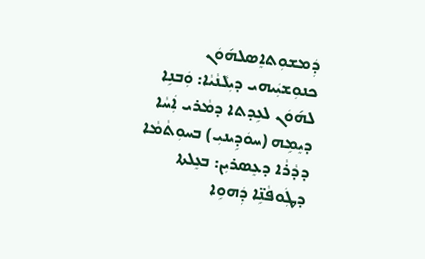ܕܲܡܫܘܼܬܐܸܣܠܗ݇ܘܿܢ ܟܢܘܼܫܝܲܝܗܝ ܕܝܼܠܵܢܵܝܵܐ: ܘܲܒܢܹܐ ܠܗ݇ܘܿܢ ܠܥܹܕܬܐ ܕܡܵܪܝ ܐܲܚܵܐ ܕܝܸܡܹܗ (ܚܘܿܕܹܝܢܝܼ) ܒܚܘܼܬܵܡܵܐ ܕܕܵܪܵܐ ܕܥܸܣܪܝܼܢ: ܒܥܸܠܬܐ ܕܛܲܘܦܵܢܹ̈ܐ ܕܲܗܘܹܐ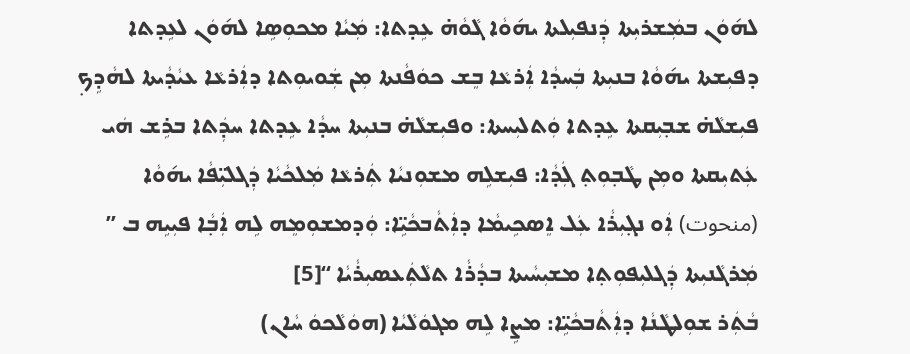ܠܗ݇ܘܿܢ ܒܡܲܫܪܝܼܬܐ ܕܲܢܦܝܼܠܬܐ ܝܗ݇ܘܵܐ ܓܵܘܵܗ̇ ܥܹܕܬܐ: ܡܲܝܵܐ ܡܟܘܼܣܹܐ ܠܗ݇ܘܿܢ ܠܥܹܕܬܐ ܕܦܝܼܫܬܐ ܝܗ݇ܘܵܐ ܒܢܝܼܬܐ ܒܲܚܕܵܐ ܐܲܪܥܵܐ ܒܸܫ ܟܘܿܦܵܢܬܐ ܡܼܢ ܫܲܘܝܘܼܬܐ ܕܐܲܪܥܵܐ ܥܝܵܕܵܝܬܐ ܠܗܵܕܹܟ݂ ܦܝܼܫܠܵܗ̇ ܫܒ݂ܝܼܩܬܐ ܥܹܕܬܐ ܘܲܬܠܝܼܚܬܐ: ܘܦܝܼܫܠܵܗ̇ ܒܢܝܼܬܐ ܚܕܵܐ ܥܹܕܬܐ ܚܕܲܬܐ ܒܪܹܫ ܗܿܝ ܥܲܬܝܼܩܬܐ ܘܡܼܢ ܛܵܒ݂ܘܼܬ݂ ܓܲܕܵܐ: ܦܝܼܫܠܹܗ ܡܫܘܼܢܝܵܐ ܬܲܪܥܵܐ ܡܲܠܟܵܝܵܐ ܕܲܓܠܝܼ̈ܦܵܐ ܝܗ݇ܘܵܐ (منحوت) ܐܲܘ ܢܓ݂ܝܼܪܵܐ ܥܲܠ ܐܸܣܟܹܝܡܵܐ ܕܐܲܬܵܒܟܵܝܹ̈ܐ: ܘܲܕܡܫܘܼܡܸܗ ܠܹܗ ܐܲܒ݂ܵܐ ܦܝܼܝܹܗ ܒ ” ܡܲܪܓܵܢܝܼܬܐ ܕܲܓܠܝܼܦܘܼܬ݂ܐ ܡܫܝܼܚܵܝܬܐ ܒܕܵܪܵܐ ܬܠܵܬܲܥܣܝܼܪܵܝܵܐ “[5]
ܒܵܬܲܪ ܫܘܼܠܛܵܢܵܐ ܕܐܲܬܵܒܟܵܝܹ̈ܐ: ܡܨܹܐ ܠܹܗ ܡܓܘܿܠܵܝܵܐ (ܗܘܿܠܵܟܘܿ ܚܵܐܢ)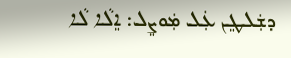ܕܫܲܠܛܸܢ ܥܲܠ ܡܲܘܨܸܠ: ܐܸܠܵܐ ܠܵܐ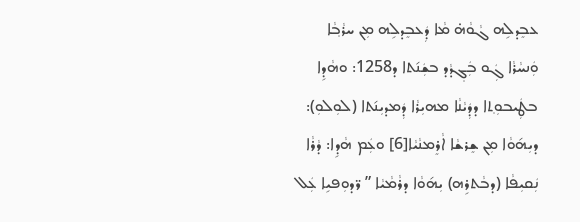ܥܒܸܕܠܹܗ ܓܵܘܵܗ̇ ܡܵܐ ܕܲܥܒܸܕܠܹܗ ܡܼܢ ܚܪܵܒ݂ܵܐ ܘܲܢܚܵܪܵܐ ܓܲܘ ܒܲܓ݂ܕܵܕ ܒܫܲܢ݇ܬܐ ܕ1258: ܘܗܵܕܹܐ ܒܛܲܝܒܘܼܬ݂ܐ ܕܕܲܝܵܢܵܐ ܡܗܝܼܪܵܐ ܕܲܡܕܝܼܢ݇ܬܐ (ܠܘܼܠܘܼ): ܕܝܼܗ݇ܘܵܐ ܡܼܢ ܫܸܪܫܵܐ ܐܵܪܸܡܢܵܝܵܐ[6] ܘܥܲܡ ܗܵܕܹܐ: ܕܵܪܵܐ ܢܲܩܝܼܦܵܐ (ܕܒܵܬܪܹܗ) ܝܼܗ݇ܘܵܐ ܕܪܵܡܵܝܵܐ ” ܪ̈ܕܘܼܦܝܹܐ ܥܲܠ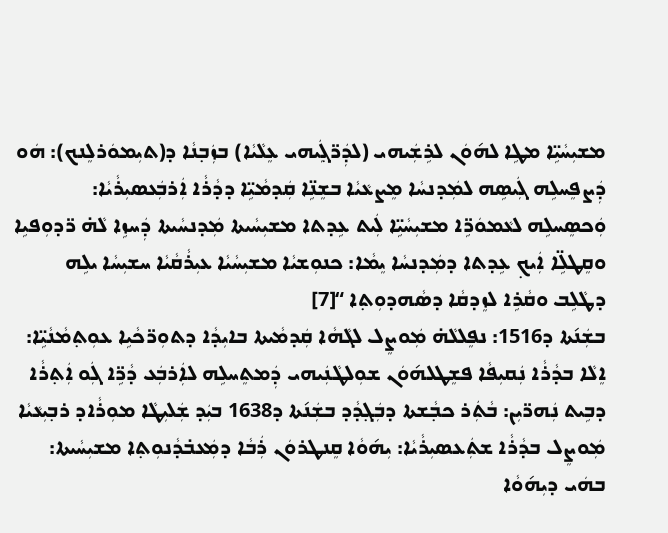ܡܫܝܼܚܵܝܹ̈ܐ ܡܛܹܐ ܠܗ݇ܘܿܢ ܠܪܹܫܲܝܗܝ (ܠܕܲܪ̈ܓ݂ܲܝܗܝ ܥܸܠܵܝܵܐ) ܒܙܲܒ݂ܢܵܐ ܕ(ܬܝܼܡܘܿܪܠܸܢܟ): ܗܿܘ ܕܲܨܦܸܚܠܹܗ ܓܲܝܣܹܗ ܠܡܲܕܢܚܵܐ ܡܸܨܥܵܝܵܐ ܒܫܸܢܹ̈ܐ ܩܲܕܡܵܝܹ̈ܐ ܕܕܵܪܵܐ ܐܲܪܒܲܥܣܝܼܪܵܝܵܐ: ܘܲܟܣܸܚܠܹܗ ܠܥܵܡܘܿܪܹ̈ܐ ܡܫܝܼܚܵܝܹ̈ܐ ܠܲܝܬ ܥܹܕܬܐ ܡܫܝܼܚܵܝܬܐ ܡܲܕܢܚܵܝܬܐ ܕܲܚܙܹܐ ܠܵܗ̇ ܪ̈ܕܘܼܦܝܹܐ ܘܩܸܛܠܹ̈ܐ ܐܲܝܟ݂ ܥܹܕܬܐ ܕܡܲܕܢܚܵܐ ܝܸܡܵܐ: ܟܢܘܼܫܝܵܐ ܡܫܝܼܚܵܝܵܐ ܥܝܼܪܵܩܵܝܵܐ ܚܫܝܼܚܵܐ ܝܠܹܗ ܕܛܵܠܹܒ ܘܩܵܪܹܐ ܠܙܸܕܩܵܐ ܕܣܵܗܕܘܼܬ݂ܐ “[7]
ܒܫܲܢ݇ܬܐ ܕ1516: ܢܦܸܠܠܵܗ̇ ܡܲܘܨܸܠ ܠܓܵܗܵܐ ܩܲܕܡܵܝܬܐ ܒܐܝܼܕܵܐ ܕܬܘܼܪ̈ܟܵܝܹܐ ܥܘܼܬ݂ܡܵܢܵܝܹ̈ܐ: ܐܸܠܵܐ ܒܕܵܪܵܐ ܢܲܩܝܼܦܵܐ ܦܫܸܛܠܗ݇ܘܿܢ ܫܘܼܠܛܵܢܲܝܗܝ ܕܲܡܬܸܚܠܹܗ ܠܐܲܪܒܲܥ ܕܵܪܹ̈ܐ ܓܲܘ ܐܲܬ݂ܪܵܐ ܕܒܹܝܬ ܢܲܗܪ̈ܝܼܢ: ܒܵܬܲܪ ܟܒ݂ܵܫܬܐ ܕܒܲܓ݂ܕܵܕ ܒܫܲܢ݇ܬܐ ܕ1638 ܒܝܲܕ ܫܲܠܝܼܛܵܐ ܡܘܼܪܵܐܕ ܪܒ݂ܝܼܥܵܝܵܐ
ܡܲܘܨܸܠ ܒܕܵܪܵܐ ܫܬܲܥܣܝܼܪܵܝܵܐ: ܝܼܗ݇ܘܵܐ ܩܸܢܛܪܘܿܢ ܪܲܒܵܐ ܕܡܲܥܒ̇ܕܵܢܘܼܬ݂ܐ ܡܫܝܼܚܵܝܬܐ: ܒܗܿܝ ܕܝܼܗ݇ܘܵܐ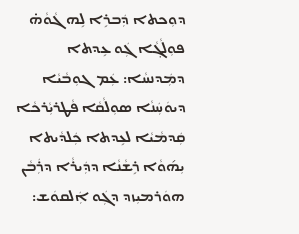ܕܘܼܟܬܐ ܕܲܒܪܹܐ ܠܹܗ ܓܵܘܵܗ̇ ܦܘܼܠܵܓ݂ܵܐ ܓܲܘ ܥܹܕܬܐ ܕܡܲܕܢܚܵܐ: ܥܲܡ ܓܘܼܒܵܝܵܐ ܕܝܘܿܚܲܢܵܐ ܣܘܼܠܵܩܵܐ ܦܵܛܪܝܼܵܪܟܵܐ ܩܲܕܡܵܝܵܐ ܠܥܹܕܬܐ ܟܲܠܕܵܝܬܐ ܝܼܗ݇ܘܵܐ ܪܹܫܵܢܵܐ ܕܕܲܝܪܵܐ ܕܪܲܒܵܢ ܗܘܿܪܡܝܼܙܕ ܕܓܲܘ ܐܲܠܩܘܿܫ: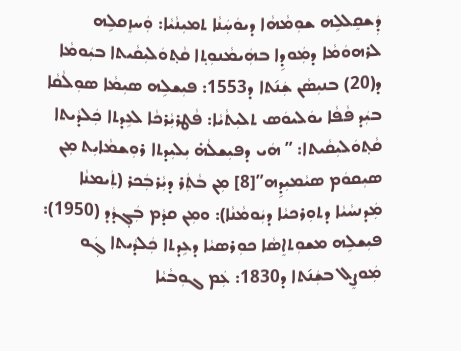ܕܲܫܩܸܠܠܹܗ ܫܘܼܡܵܗܵܐ ܕܝܘܿܚܲܢܵܐ ܬܡܝܼܢܵܝܵܐ: ܘܲܚܙܸܩܠܹܗ ܠܪܗܘܿܡܵܐ ܕܡܲܘܕܹܐ ܒܗܲܝܡܵܢܘܼܬ݂ܐ ܩܵܬ݂ܘܿܠܝܼܩܵܝܬܐ ܒܝܲܘܡܵܐ ܕ(20) ܒܢܝܼܣܵܢ ܫܲܢ݇ܬܐ ܕ1553: ܦܝܼܫܠܹܗ ܣܝܼܡܵܐ ܣܘܼܠܵܩܵܐ ܒܝܲܕ ܦܵܦܵܐ ܝܘܿܠܝܘܿܣ ܬܠܝܼܬܵܝܵܐ: ܦܵܛܪܝܼܵܪܟܵܐ ܠܥܹܕܬܐ ܟܲܠܕܵܝܬܐ ܩܵܬ݂ܘܿܠܝܼܩܵܝܬܐ: ” ܗܿܝ ܕܦܝܼܫܠܵܗ̇ ܝܼܠܝܼܕܬܐ ܪܘܼܫܡܵܐܝܼܬ ܡܼܢ ܣܝܼܩܘܿܡ ܣܝܵܡܝܼܕܹܗ”[8] ܡܼܢ ܒܵܬܲܪ ܕܝܼܵܪܒܲܟܪ (ܬܲܝܡܢܵܐ ܡܲܕܢܚܵܝܵܐ ܕܬܘܼܪܟܝܵܐ ܕܝܲܘܡܵܢܵܐ): ܘܡܼܢ ܩܕܵܡ ܒܲܓ݂ܕܵܕ (1950): ܦܝܼܫܠܹܗ ܡܫܘܼܬܐܸܣܵܐ ܟܘܼܪܣܝܵܐ ܕܥܹܕܬܐ ܟܲܠܕܵܝܬܐ ܓܲܘ ܡܲܘܨܸܠ ܒܫܲܢ݇ܬܐ ܕ1830: ܥܲܡ ܓܘܼܒܵܝܵܐ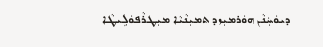ܕܝܘܿܚܲܢܵܢ ܗܘܿܪܡܝܼܙܕ ܬܡܝܼܢܵܝܵܐ ܡܝܼܛܪܵܦܘܿܠܹܝܛܵܐ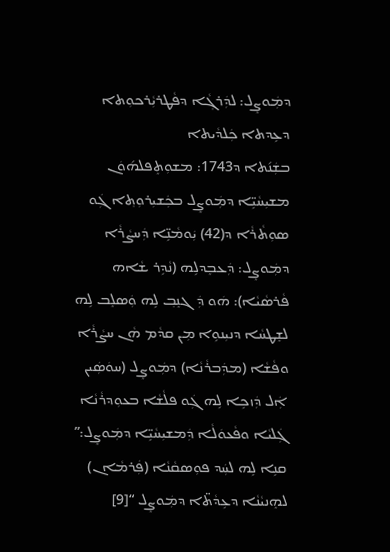ܕܡܲܘܨܸܠ: ܠܕܲܪܓ݂ܵܐ ܕܦܵܛܪܝܼܵܪܟܘܼܬܐ ܕܥܹܕܬܐ ܟܲܠܕܵܝܬܐ
ܒܫܲܢ݇ܬܐ ܕ1743: ܡܫܘܼܬܸܦܠܗ݇ܘܿܢ ܡܫܝܼܚܵܝܹ̈ܐ ܕܡܲܘܨܸܠ ܒܟܲܫܝܼܪܘܼܬ݂ܐ ܓܲܘ ܣܘܼܬܵܪܵܐ ܕ(42) ܝܲܘܡܵܢܹ̈ܐ ܕܲܚܨܵܪܵܐ ܕܡܲܘܨܸܠ: ܕܲܥܒܸܕܠܹܗ (ܢܵܕܹܪ ܫܵܐܗ ܦܵܪܣܵܝܵܐ): ܗܿܘ ܕܲܓܢܸܒ݂ ܠܹܗ ܘܲܣܠܸܒ ܠܹܗ ܠܫܸܛܚܵܐ ܕܢܝܼܢܘܹܐ ܡܼܢ ܩܕܵܡ ܗܵܢ ܚܨܵܪܵܐ ܘܦܵܫܵܐ (ܡܕܲܒܪܵܢܵܐ) ܕܡܲܘܨܸܠ (ܚܘܿܣܲܝܢ ܐܲܠ ܕܲܙܟܹܐ ܠܹܗ ܓܲܘ ܦܠܵܫܵܐ ܒܥܘܼܕܪܵܢܵܐ ܓܲܠܝܵܐ ܘܦܵܥܘܿܠܵܐ ܕܲܡܫܝܼܚܵܝܹ̈ܐ ܕܡܲܘܨܸܠ:” ܩܢܹܐ ܠܹܗ ܠܚܲܕ ܦܘܼܣܩܵܢܵܐ (ܦܲܪܡܵܐܢ) ܠܗܸܢܝܵܢܵܐ ܕܥܹܕܵܬ̈ܐ ܕܡܲܘܨܸܠ “[9]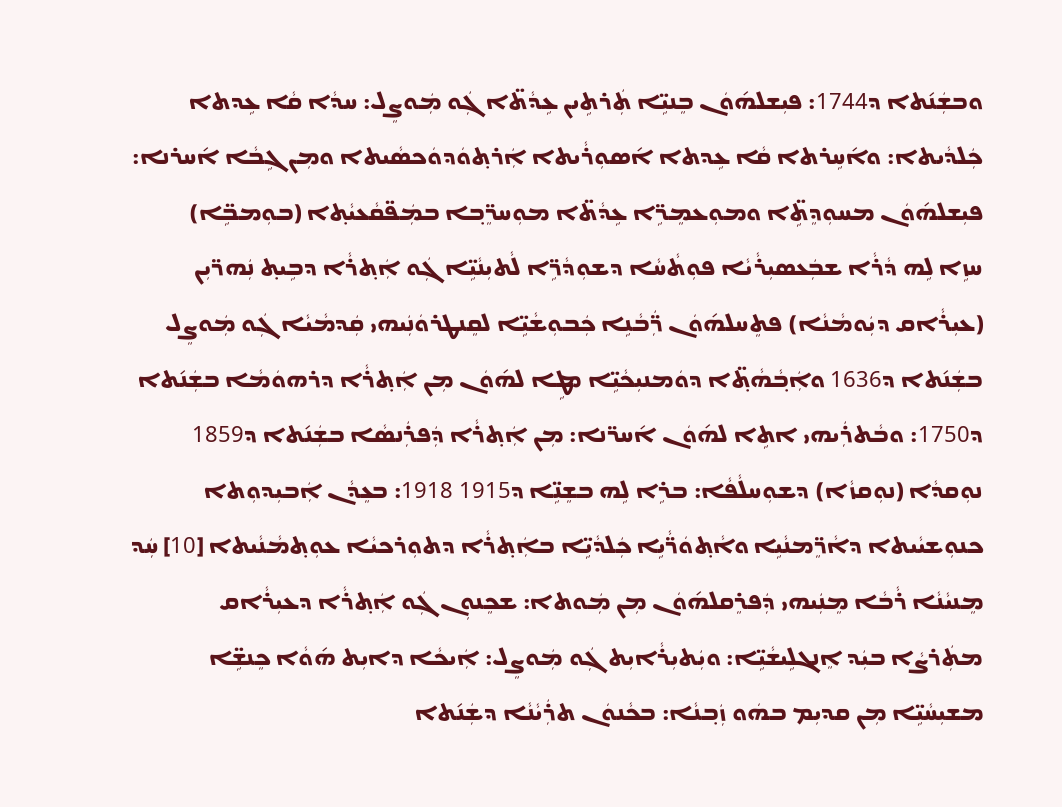ܘܒܫܲܢ݇ܬܐ ܕ1744: ܦܝܼܫܠܗ݇ܘܿܢ ܒܸܢܝܹ̈ܐ ܬܲܪܬܹܝܢ ܥܹܕܵܬ̈ܐ ܓܲܘ ܡܲܘܨܸܠ: ܚܕܵܐ ܩܵܐ ܥܹܕܬܐ ܟܲܠܕܵܝܬܐ: ܘܐ݇ܚܹܪܬܐ ܩܵܐ ܥܹܕܬܐ ܐ݇ܣܘܼܪܵܝܬܐ ܐܲܪܬ݂ܘܿܕܘܿܟܣܵܝܬܐ ܘܡܼܢ ܓܹܒܵܐ ܐ݇ܚܪܢܐ: ܦܝܼܫܠܗ݇ܘܿܢ ܡܚܘܼܕܸܬܹ̈ܐ ܘܡܘܼܥܡܸܪܹ̈ܐ ܥܹܕܵܬ̈ܐ ܡܘܼܚܪܸ̈ܒ݂ܐ ܒܡܲܦ̈ܩܵܥܝܵܬ݂ܐ (ܒܘܼܡܒܹ̈ܐ)
ܚܙܹܐ ܠܹܗ ܕܵܪܵܐ ܫܒܲܥܣܝܼܪܵܝܵܐ ܦܘܼܬܵܚܵܐ ܕܫܘܼܕܵܪܹ̈ܐ ܠܵܬܝܼܢܵܝܹ̈ܐ ܓܲܘ ܐܲܬ݂ܪܵܐ ܕܒܹܝܬ݂ ܢܲܗܪ̈ܝܼܢ (ܥܝܼܪܵܐܩ ܕܝܲܘܡܵܢܵܐ) ܦܬܸܚܠܗ݇ܘܿܢ ܪ̈ܲܒܵܢܹܐ ܟܲܒܘܼܫܵܝܹ̈ܐ ܠܩܸܢܛܪܘܿܢܲܝܗܝ ܩܲܕܡܵܝܵܐ ܓܲܘ ܡܲܘܨܸܠ ܒܫܲܢ݇ܬܐ ܕ1636 ܘܐܲܒ݂ܵܗܵܬ݂̈ܐ ܕܘܿܡܢܝܼܟܵܝܹ̈ܐ ܡܛܹܐ ܠܗ݇ܘܿܢ ܡܼܢ ܐܲܬ݂ܪܵܐ ܕܪܗܘܿܡܵܐ ܒܫܲܢ݇ܬܐ ܕ1750: ܘܒܵܬܪܲܝܗܝ ܐܬܹܐ ܠܗ݇ܘܿܢ ܐ݇ܚܪ̈ܢܐ: ܡܼܢ ܐܲܬ݂ܪܵܐ ܕܲܦܪܲܢܣܵܐ ܒܫܲܢ݇ܬܐ ܕ1859
ܢܘܼܩܕܵܐ (ܢܘܼܩܙܵܐ) ܕܫܘܼܚܠܵܦܵܐ: ܒܪܹܐ ܠܹܗ ܒܫܸܢܹ̈ܐ ܕ1915 1918: ܒܥܸܕܵܢ ܐܲܒܝܼܕܘܼܬܐ ܟܢܘܼܫܝܵܝܬܐ ܕܐܵܪܸ̈ܡܢܵܝܹܐ ܘܐܵܬ݂ܘܿܪ̈ܵܝܹܐ ܟܲܠܕܵܝܹ̈ܐ ܒܐܲܬ݂ܪܵܐ ܕܬܘܼܪܟܝܵܐ ܥܘܼܬ݂ܡܵܢܵܝܬܐ [10] ܚܲܕ ܡܸܢܝܵܢܵܐ ܪܵܒܵܐ ܡܸܢܲܝܗܝ ܕܲܦܪܸܩܠܗ݇ܘܿܢ ܡܼܢ ܡܲܘܬܐ: ܫܟܸܢܘܼܢ ܓܲܘ ܐܲܬ݂ܪܵܐ ܕܥܝܼܪܵܐܩ ܡܬܲܪܨܵܐ ܒܝܲܕ ܐܸܢܓܠܹܝܫܵܝܹ̈ܐ: ܘܝܲܬܝܼܪܵܐܝܼܬ ܓܲܘ ܡܲܘܨܸܠ: ܐܲܝܟܵܐ ܕܐܝܼܬ ܗ݇ܘܵܐ ܟܸܢܫܹ̈ܐ ܡܫܝܼܚܵܝܹ̈ܐ ܡܼܢ ܩܕܝܼܡ ܒܗܿܘ ܙܲܒ݂ܢܵܐ: ܒܟܵܢܘܿܢ ܬܪܲܝܵܢܵܐ ܕܫܲܢ݇ܬܐ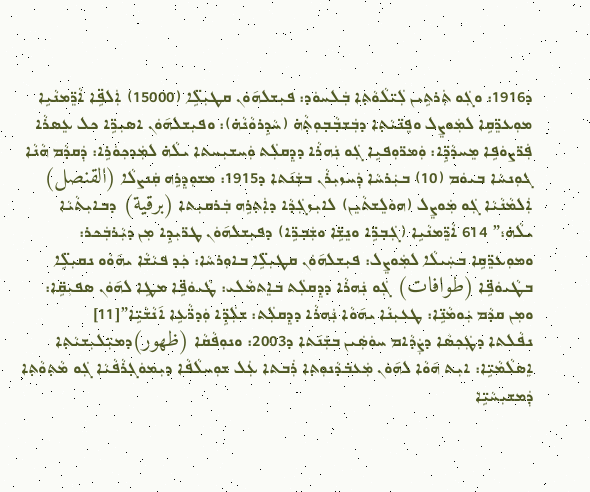ܕ1916: ܘܓܲܘ ܬܲܪܬܹܝܢ ܠܲܝ̈ܠܵܘܵܬ݂ܐ ܒܲܠܚܘܿܕ: ܦܝܼܫܠܗ݇ܘܿܢ ܩܛܝܼܠܹ̈ܐ (15000) ܐܲܠܦܹ̈ܐ ܐܵܪܸ̈ܡܢܵܝܹܐ ܡܘܼܥܪܸ̈ܩܹܐ ܠܡܲܘܨܸܠ ܘܦܸܢ̈ܝܵܬ݂ܐ ܕܒܲܫܒ݂ܵܒ݂ܘܼܬ݂ܵܗ̇ (ܚܵܕܹܪܘܵܢܵܗ̇): ܘܦܝܼܫܠܗ݇ܘܿܢ ܐܣܝܼܪܹ̈ܐ ܟܠ ܥܸܣܪܵܐ ܦܲܪ̈ܨܘܿܦܹܐ ܡܸܚܕܵܕܹ̈ܐ: ܘܲܡܪ̈ܘܼܦܝܹܐ ܓܲܘ ܢܲܗܪܵܐ ܕܕܸܩܠܲܬ ܘܲܚܫܝܼܚܬܐ ܝܠܵܗ̇ ܠܡܲܕܟ݂ܘܿܪܹܐ: ܕܲܩܕܵܡ ܗܵܢܵܐ ܓܘܼܢܚܵܐ ܒܝܘܿܡ (10) ܒܝܲܪܚܵܐ ܕܲܚܙܝܼܪܵܢ ܒܫܲܢ݇ܬܐ ܕ1915: ܡܫܘܼܕܸܪܹܗ ܩܲܢܨܠܵܐ (القنصل) ܐܲܠܡܵܢܵܝܵܐ ܓܲܘ ܡܲܘܨܸܠ (ܗܘܿܠܸܫܬܵܝܸܢ) ܠܐܝܼܙܓܲܕܵܐ ܕܐܲܬ݂ܪܹܗ ܒܲܪܩܝܼܬܐ (برقية) ܕܒܐܝܼܬܵܝܵܐ ܝܠܵܗ̇:” 614 ܐܵܪܸ̈ܡܢܵܝܹܐ (ܓܲܒ݂ܪܹ̈ܐ ܘܢܸܫܹ̈ܐ ܘܫܲܒ݂ܪܹ̈ܐ) ܕܦܝܼܫܠܗ݇ܘܿܢ ܛܪ̈ܝܼܕܹܐ ܡܼܢ ܕܝܼܵܪܒܲܟܪ: ܘܡܘܼܥܪܸ̈ܩܹܐ ܒܚܲܝܠܵܐ ܠܡܲܘܨܸܠ: ܦܝܼܫܠܗ݇ܘܿܢ ܩܛܝܼܠܹ̈ܐ ܒܐܘܼܪܚܵܐ: ܟܲܕ ܦܝܵܫܵܐ ܝܗ݇ܘܵܘ ܢܩܝܼܠܹ̈ܐ ܒܛܵܝܘܿܦܹ̈ܐ (طوافات) ܓܲܘ ܢܲܗܪܵܐ ܕܕܸܩܠܲܬ ܒܐܸܬܡܵܠܝ: ܛܵܝܘܿܦܹ̈ܐ ܡܛܹܐ ܠܗ݇ܘܿܢ ܣܦܝܼܩܹ̈ܐ: ܘܡܼܢ ܩܕܵܡ ܝܲܘܡܵܢܹ̈ܐ: ܛܥܝܼܢܵܐ ܝܗ݇ܘܵܐ ܢܲܗܪܵܐ ܕܕܸܩܠܲܬ: ܫܠܲܕܹ̈ܐ ܘܲܕܪ̈ܵܥܹܐ ܐ݇ܢܵܫܵܝܹ̈ܐ”[11]
ܢܦܵܠܬܐ ܕܛܲܟ݂ܣܵܐ ܕܨܲܕܵܐܡ ܚܘܿܣܲܝܢ ܒܫܲܢ݇ܬܐ ܕ2003: ܘܢܘܼܦܵܩܵܐ (ظهور)ܕܡܝܼ̈ܠܝܼܫܝܵܬ݂ܐ ܐܸܣܠܵܡܵܝܹ̈ܐ: ܐܝܼܬ ܗ݇ܘܵܐ ܠܗ݇ܘܿܢ ܡܲܥܒ̇ܕܵܢܘܼܬ݂ܐ ܪܲܒܬܐ ܥܲܠ ܫܘܼܚܠܵܦܵܐ ܕܝܼܡܘܿܓ݂ܪܵܦܵܝܵܐ ܓܲܘ ܡܵܬ݂ܘܵܬ݂ܐ ܕܲܡܫܝܼܚܵܝܹ̈ܐ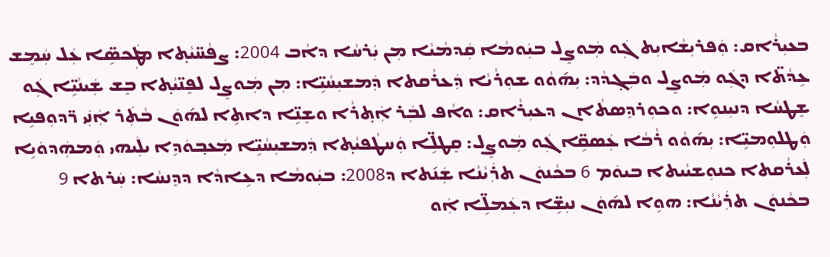ܒܥܝܼܪܵܐܩ: ܘܲܦܪܝܼܫܵܐܝܼܬ ܓܲܘ ܡܲܘܨܸܠ ܒܝܲܘܡܵܐ ܩܲܕܡܵܝܵܐ ܡܼܢ ܝܲܪܚܵܐ ܕܐܵܒ 2004: ܨܦܵܚ̈ܝܵܬ݂ܐ ܡܛܲܟܣܹ̈ܐ ܥܲܠ ܚܲܡܸܫ ܥܹܕܵܬ̈ܐ ܕܓܲܘ ܡܲܘܨܸܠ ܘܒܲܓ݂ܕܵܕ: ܝܼܗ݇ܘܵܘ ܫܘܼܪܵܝܵܐ ܕܲܥܪܵܩܬܐ ܕܲܡܫܝܼܚܵܝܹ̈ܐ: ܡܼܢ ܡܲܘܨܸܠ ܠܦܸܢ̈ܝܵܬ݂ܐ ܒܸܫ ܫܲܝܢܵܝܹ̈ܐ ܓܲܘ ܫܸܛܚܵܐ ܕܢܝܼܢܘܹܐ: ܘܟܘܼܪܕܸܣܬܵܐܢ ܕܥܝܼܪܵܐܩ: ܘܐܵܦ ܠܒܲܪ ܐܲܬ݂ܪܵܐ ܘܫܸܢܹ̈ܐ ܕܐܬܹܐ ܠܗ݇ܘܿܢ ܒܵܬܲܪ ܐܲܢܲܝ ܪ̈ܕܘܼܦܝܹܐ ܘܲܛܠܘܼܡܝܹ̈ܐ: ܝܼܗ݇ܘܵܘ ܪܵܒܵܐ ܥܲܣܩܹ̈ܐ ܓܲܘ ܡܲܘܨܸܠ: ܩܸܛܠܹ̈ܐ ܘܲܚܛܵܦܝܵܬ݂ܐ ܕܲܡܫܝܼܚܵܝܹ̈ܐ ܡܲܥܒ݂ܘܿܕܹܐ ܝܠܲܝܗܝ ܘܲܡܗܲܕܘܿܝܹܐ ܠܲܥܪܵܩܬܐ ܟܢܘܼܫܝܵܝܬܐ ܒܝܘܿܡ 6 ܒܟܵܢܘܿܢ ܬܪܲܝܵܢܵܐ ܫܲܢ݇ܬܐ ܕ2008: ܒܝܲܘܡܵܐ ܕܥܹܐܕܵܐ ܕܕܸܢܚܵܐ: ܚܲܪܬܐ 9 ܒܟܵܢܘܿܢ ܬܪܲܝܵܢܵܐ: ܗܘܹܐ ܠܗ݇ܘܿܢ ܢܝܼܫܹ̈ܐ ܕܥܲܡܠܹ̈ܐ ܐܲܘ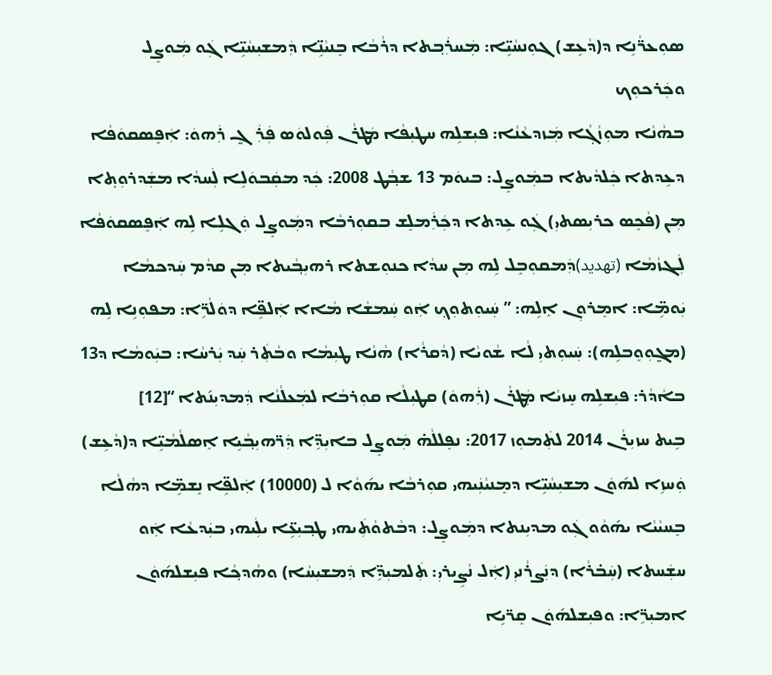ܣܘܼܥܪ̈ܵܢܹܐ ܕ(ܕܵܥܹܫ) ܓܘܼܢܚܵܝܹ̈ܐ: ܡܲܚܪܲܒ݂ܬܐ ܕܪܵܒܵܐ ܒܸܢܝܵܢܹ̈ܐ ܕܲܡܫܝܼܚܵܝܹ̈ܐ ܓܲܘ ܡܲܘܨܸܠ ܘܟܲܪܟܘܼܟ
ܒܗܵܢܵܐ ܡܘܼܙܵܓ݂ܵܐ ܡܲܙܕܥܵܢܵܐ: ܦܝܼܫܠܹܗ ܚܛܝܼܦܵܐ ܡܲܛܪܵܢ ܦܲܘܠܘܿܣ ܦܲܪܲܓ̰ ܪܲܗܘܿ: ܐܲܦܸܣܩܘܿܦܵܐ ܕܥܹܕܬܐ ܟܲܠܕܵܝܬܐ ܒܡܲܘܨܸܠ: ܒܝܘܿܡ 13 ܫܒ݂ܵܛ 2008: ܟܲܕ ܡܩܲܒܘܿܠܹܐ ܠܲܚܕܵܐ ܡܫܲܕܪܘܼܬ݂ܐ ܡܼܢ (ܦܵܟܸܣ ܟܪܝܼܣܬܝܼ) ܓܲܘ ܥܹܕܬܐ ܕܟܲܪܲܡܠܸܫ ܒܩܘܼܪܒܵܐ ܕܡܲܘܨܸܠ ܘܲܓܠܹܐ ܠܹܗ ܐܲܦܸܣܩܘܿܦܵܐ ܠܲܓܙܵܡܵܐ (تهديد)ܕܲܡܩܘܼܒܸܠ ܠܹܗ ܡܼܢ ܚܕܵܐ ܟܢܘܼܫܬܐ ܪܗܝܼܒ݂ܵܝܬܐ ܡܼܢ ܩܕܵܡ ܚܲܕܟܡܵܐ ܝܲܘܡܹ̈ܐ: ܐܡܸܪܘܼܢ ܐܸܠܹܗ: ” ܚܲܝܘܼܬܘܼܟ݂ ܐܲܘ ܚܲܡܫܵܐ ܡܵܐܐ ܐܲܠܦܹ̈ܐ ܕܘܿܠܵܪܹ̈ܐ: ܡܦܘܼܢܹܐ ܠܹܗ (ܡܓ̰ܘܼܘܸܒܠܹܗ): ܚܲܝܘܼܬܝܼ ܠܵܐ ܫܵܘܝܵܐ (ܕܵܩܪܵܐ) ܗܵܢܵܐ ܛܝܼܡܵܐ ܘܒܵܬܲܪ ܚܲܕ ܝܲܪܚܵܐ: ܒܝܲܘܡܵܐ ܕ13 ܒܐܵܕܵܪ: ܦܝܼܫܠܹܗ ܚܸܙܝܵܐ ܡܲܛܪܵܢ (ܪܲܗܘܿ) ܩܛܝܼܠܵܐ ܩܘܼܪܒܵܐ ܠܡܲܥܠܵܢܵܐ ܕܲܡܕܝܼܢ݇ܬܐ “[12]
ܒܹܝܬ ܚܙܝܼܪܵܢ 2014 ܠܬܲܡܘܼܙ 2017: ܢܦܸܠܠܵܗ̇ ܡܲܘܨܸܠ ܒܐܝܼܕܹ̈ܐ ܕܲܪ̈ܗܝܼܒ݂ܵܝܹܐ ܐܸܣܠܵܡܵܝܹ̈ܐ ܕ(ܕܵܥܹܫ) ܘܲܚܙܹܐ ܠܗ݇ܘܿܢ ܡܫܝܼܚܵܝܹ̈ܐ ܕܡܸܢܝܵܢܲܝܗܝ ܩܘܼܪܒܵܐ ܝܗ݇ܘܵܐ ܠ (10000) ܐܲܠܦܹ̈ܐ ܢܸܫܡܹ̈ܐ ܕܗܵܠܵܐ ܒܸܚܝܵܝܵܐ ܝܗ݇ܘܵܘ ܓܲܘ ܡܕܝܼܢܬܐ ܕܡܲܘܨܸܠ: ܕܒܵܬܘܵܬܲܝܗܝ ܛܒ݂ܝܼܥܹ̈ܐ ܝܠܲܝܗܝ ܒܝܲܕܥܵܐ ܐܲܘ ܚܫܲܚܬܐ (ܚܲܒ̇ܪܵܐ) ܕܢܲܨܪܵܢܝܼ (ܐܲܠ ܢܵܨܹܝܪܝܼ: ܬܲܠܡܝܼܕܹ̈ܐ ܕܲܡܫܝܼܚܵܐ) ܘܗܵܕܟ݂ܵܐ ܦܝܼܫܠܗ݇ܘܿܢ ܐܡܝܼܪܹ̈ܐ: ܘܦܝܼܫܠܗ݇ܘܿܢ ܩܸܪ̈ܝܹܐ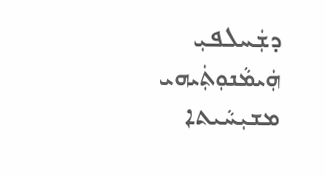ܕܫܲܚܠܦܝܼ ܗܲܝܡܵܢܘܼܬܲܝܗܝ ܡܫܝܼܚܵܝܬܐ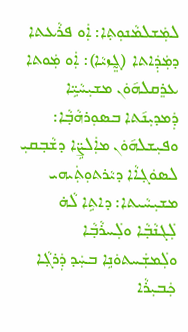ܠܡܲܫܠܡܵܢܘܼܬ݂ܐ: ܐܲܘ ܦܪܵܥܬܐ ܕܡܲܕܲܐܬܐ (ܓ̰ܸܙܝܵܐ): ܐܲܘ ܡܲܘܬܐ ܥܪܸܩܠܗ݇ܘܿܢ ܡܫܝܼܚܵܝܹ̈ܐ ܕܲܡܕܝܼܢ݇ܬܐ ܒܣܘܼܪܗܵܒ݂ܵܐ: ܘܦܝܼܫܠܗ݇ܘܿܢ ܡܐܲܠܨܹ̈ܐ ܕܫܵܒ݂ܩܝܼ ܠܣܘܿܓ݂ܐܵܐ ܕܝܵܪܬܘܼܬܲܝܗܝ ܡܫܝܼܚܵܝܬܐ: ܕܐܬܹܐ ܠܵܗ̇ ܠܲܓܢܵܒ݂ܵܐ ܘܠܲܚܪܵܒ݂ܵܐ ܘܠܲܡܫܲܚܬܘܿܢܹܐ ܒܚܲܕ ܕܲܪܓ݂ܵܐ ܟܲܒܝܼܪܵܐ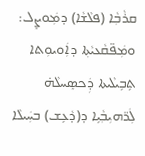ܩܪܵܒ݂ܵܐ (ܦܠܵܫܵܐ) ܕܡܲܘܨܸܠ: ܘܡܲܦ̈ܩܵܥܝܵܬ݂ܐ ܕܐܲܘܝܘܼܬܐ ܬܹܒܹܝܠܵܝܬܐ ܕܲܟܣܸܚܠܵܗ̇ ܠܲܪ̈ܗܝܼܒ݂ܵܝܹܐ ܕ(ܕܵܥܹܫ) ܒܚܲܝܠܵܐ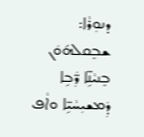ܕܢܘܼܪܵܐ: ܫܒܸܩܠܗ݇ܘܿܢ ܒܸܢܝܵܢܹ̈ܐ ܪ̈ܲܒܹܐ ܕܲܡܫܝܼܚܵܝܹ̈ܐ ܘܐܵܦ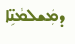ܕܡܲܫܠܡܵܢܹ̈ܐ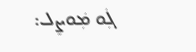ܓܲܘ ܡܲܘܨܸܠ: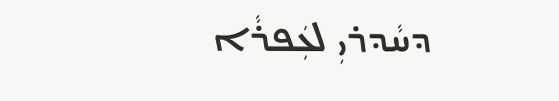ܕܚܵܕܪܝܼ ܠܥܲܦܪܵܐ